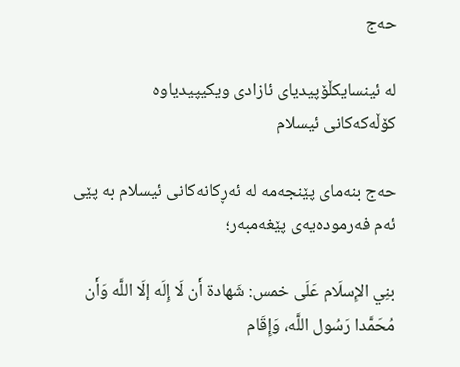حەج

لە ئینسایکڵۆپیدیای ئازادی ویکیپیدیاوە
کۆڵەکەکانی ئیسلام

حەج بنەمای پێنجەمە لە ئەڕکانەکانی ئیسلام بە پێی ئەم فەرمودەیەی پێغەمبەر؛

بنِي الإِسلَام عَلَى خمس: شَهادة أَن لَا إِلَه إلَا اللَّه وَأَن مُحَمَّدا رَسُول اللَّه، وَإِقَام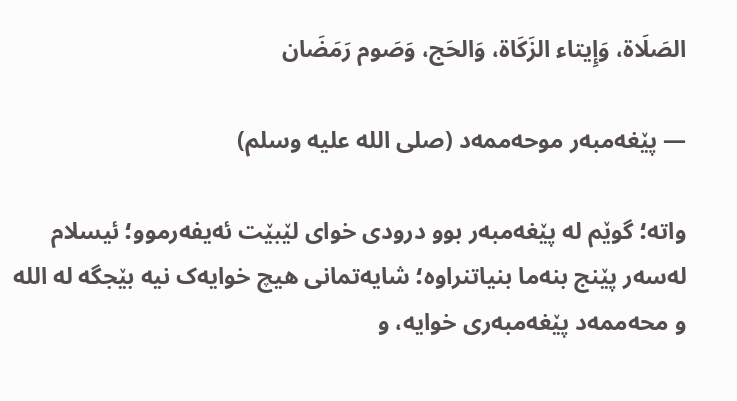الصَلَاة، وَإِيتاء الزَكَاة، وَالحَج، وَصَوم رَمَضَان

— پێغەمبەر موحەممەد (صلى الله عليه وسلم)

واتە؛ گوێم لە پێغەمبەر بوو درودی خوای لێبێت ئەیفەرموو؛ ئیسلام لەسەر پێنج بنەما بنیاتنراوە؛ شایەتمانی ھیچ خوایەک نیە بێجگە لە الله و محەممەد پێغەمبەری خوایە، و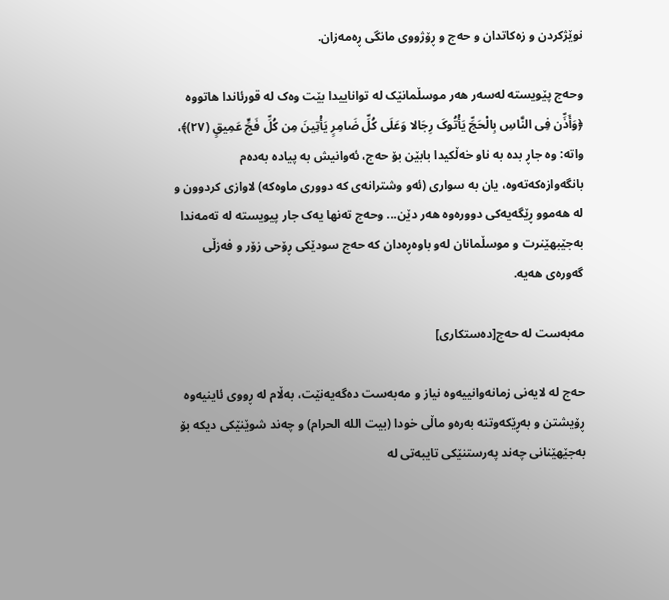نوێژکردن و زەکاتدان و حەج و ڕۆژووی مانگی ڕەمەزان.

وحەج پێویستە لەسەر ھەر موسڵمانێک لە تواناییدا بێت وەک لە قورئاندا ھاتووە ﴿وَأَذِّن فِی النَّاسِ بِالْحَجِّ یَأْتُوکَ رِجَالا وَعَلَی کُلِّ ضَامِرٍ یَأْتِینَ مِن کُلِّ فَجٍّ عَمِیقٍ (٢٧)﴾، واتە: وە جاڕ بدە بە ناو خەڵکیدا بابێن بۆ حەج، ئەوانیش بە پیادە بەدەم بانگەوازەکەتەوە، یان بە سواری (ئەو وشترانەی کە دووری ماوەکە) لاوازی کردوون و لە ھەموو ڕێگەیەکی دوورەوە ھەر دێن... وحەج تەنھا یەک جار پیویستە لە تەمەندا بەجێبھێنرت و موسڵمانان لەو باوەڕەدان کە حەج سودێکی ڕۆحی زۆر و فەزڵی گەورەی ھەیە.

مەبەست لە حەج[دەستکاری]

حەج لە ‌لایەنی زمانەوانییەوە نیاز و مەبەست دەگەیەنێت، بەڵام لە ڕووی ئاینیەوە ڕۆیشتن و بەڕێکەوتنە بەرەو ماڵی خودا (بیت اللە الحرام) و چەند شوێنێکی دیکە بۆ بەجێھێنانی چەند پەرستنێکی تایبەتی لە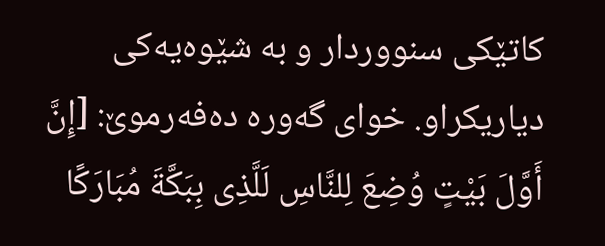کاتێکی سنووردار و‌ بە شێوەیەکی دیاریکراو. خوای گەورە دەفەرموێ: [إِنَّ أَوَّلَ بَیْتٍ وُضِعَ لِلنَّاسِ لَلَّذِی بِبَکَّةَ مُبَارَکًا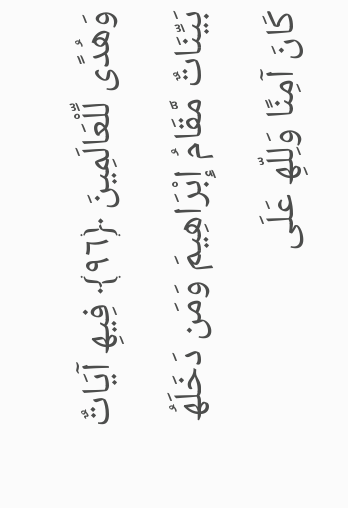وَھُدًی لِّلْعَالَمِینَ ﴿٩٦﴾ فِیھِ آیَاتٌ بَیِّنَاتٌ مَّقَامُ إِبْرَاھِیمَ وَمَن دَخَلَھُ کَانَ آمِنًا وَلِلّھِ عَلَی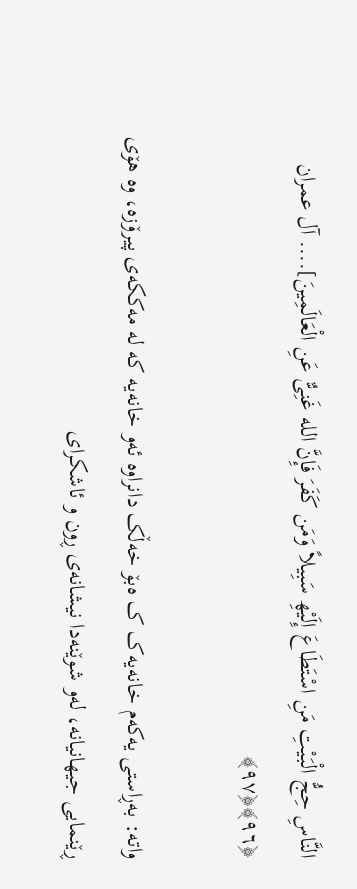النَّاسِ حِجُّ الْبَیْتِ مَنِ اسْتَطَاعَ إِلَیْھِ سَبِیلاً وَمَن کَفَرَ فَإِنَّ اللە غَنِیٌّ عَنِ الْعَالَمِینَ].... آل عمران ﴿٩٦﴾﴿٩٧﴾

واتە: بەڕاستی یەکەم خانەیەک ک ەبۆ خەڵک دانراوە ئەو خانەیە کە لە مەککەی پیرۆزە، وە ھۆی ڕێنمایی جیھانیانە، لەو شوێنەدا نیشانەی ڕون و ئاشکرای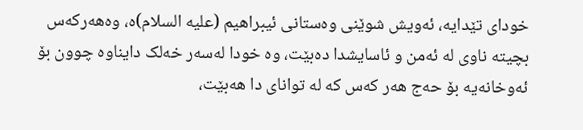خودای تێدایە، ئەویش شوێنی وەستانی ئیبراھیم (علیە السلام)ە، وەھەرکەس بچیتە ناوی لە ئەمن و ئاسایشدا دەبێت، وە خودا لەسەر خەلک دایناوە چوون بۆ ئەوخانەیە بۆ حەج ھەر کەس کە لە توانای دا ھەبێت،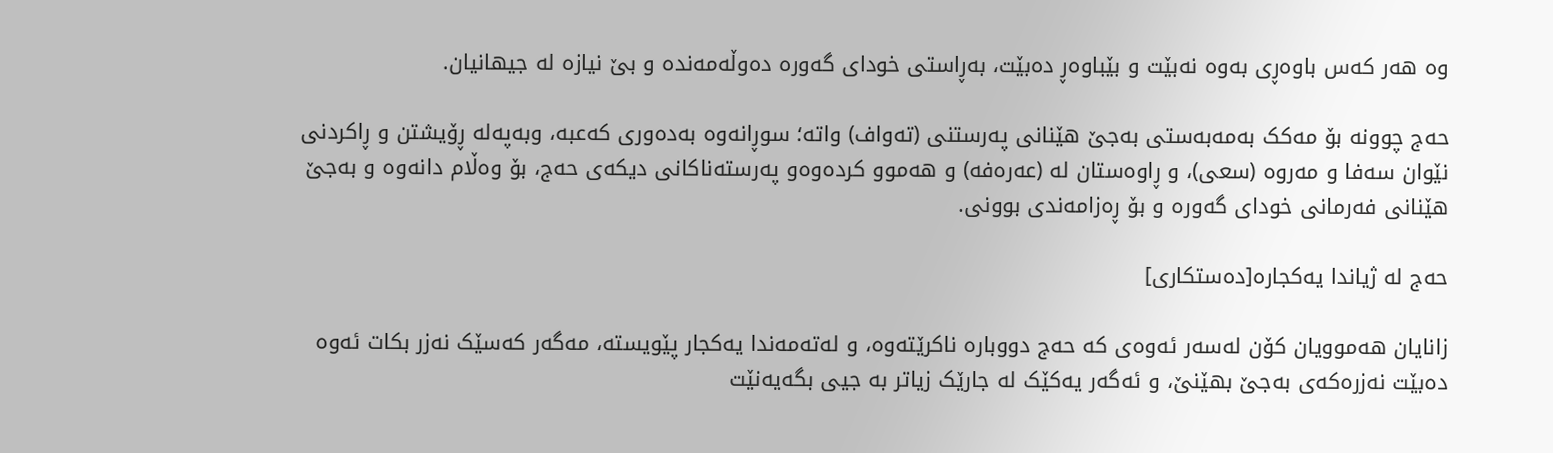وە ھەر کەس باوەڕی بەوە نەبێت و بێباوەڕ دەبێت، بەڕاستی خودای گەورە دەوڵەمەندە و بێ نیازە لە جیھانیان.

حەج چوونە بۆ مەکک بەمەبەستی بەجێ ھێنانی پەرستنی (تەواف) واتە؛ سوڕانەوە بەدەوری کەعبە، وبەپەلە ڕۆیشتن و ڕاکردنی نێوان سەفا و مەروە (سعی)، و ڕاوەستان لە (عەرەفە) و ھەموو کردەوەو پەرستەناکانی دیکەی حەج، بۆ وەڵام دانەوە و بەجێ ھێنانی فەرمانی خودای گەورە و بۆ ڕەزامەندی بوونی.

حەج لە ژیاندا یەکجارە[دەستکاری]

زانایان ھەموویان کۆن لەسەر ئەوەی کە حەج دووبارە ناکرێتەوە، و لەتەمەندا یەکجار پێویستە، مەگەر کەسێک نەزر بکات ئەوە دەبێت نەزرەکەی بەجێ بھێنێ، و ئەگەر یەکێک لە جارێک زیاتر بە جیی بگەیەنێت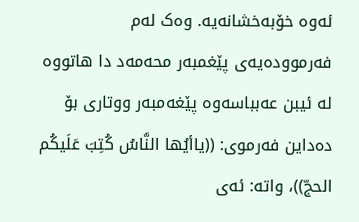ئەوە خۆبەخشانەیە. وەک لەم فەرموودەیەی پێغمبەر محەمەد دا ھاتووە لە ئیبن عەبباسەوە پێغەمبەر ووتاری بۆ دەداین فەرموی: ((یاأیُھا النَّاسُ کُتِبَ عَلَیکُم الحجّ))، واتە: ئەی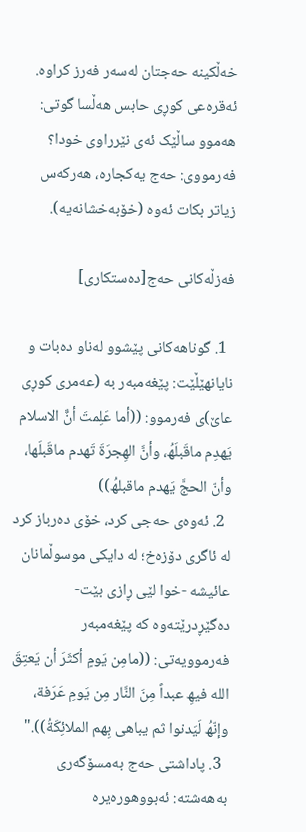خەڵکینە حەجتان لەسەر فەرز کراوە. ئەقرەعی کوڕی حابس ھەڵسا گوتی: ھەموو ساڵێک ئەی نێرراوی خودا؟ فەرمووی: حەج یەکجارە، ھەرکەس زیاتر بکات ئەوە (خۆبەخشانەیە).

فەزڵەکانی حەج[دەستکاری]

  1. گوناھەکانی پێشوو لەناو دەبات و نایانھێڵێت: پێغەمبەر بە (عەمری کوڕی عاێ)ی فەرموو: ((أما عَلِمتَ أنٌَ الاسلام یَھدِم ماقَبلَھُ، وأنَّ الھِجرَةَ تَھدم ماقَبلَھا، وأنّ الحجَّ یَھدم ماقبلھُ))
  2. ئەوەی حەجی کرد، خۆی دەرباز کرد لە ئاگری دۆزەخ؛ لە دایکی موسوڵمانان عائیشە -خوا لێی ڕازی بێت- دەگێڕدرێتەوە کە پێغەمبەر فەرموویەتی: ((مامِن یَومٍ أکثَرَ أن یَعتِقَ اللە فیھِ عبداً مِنَ النَّار مِن یَومِ عَرَفة، وإنّھُ لَیَدنوا ثم یباھی بِھم الملائِکَةُ))."
  3. پاداشتی حەج بەمسۆگەری بەھەشتە: ئەبووھورەیرە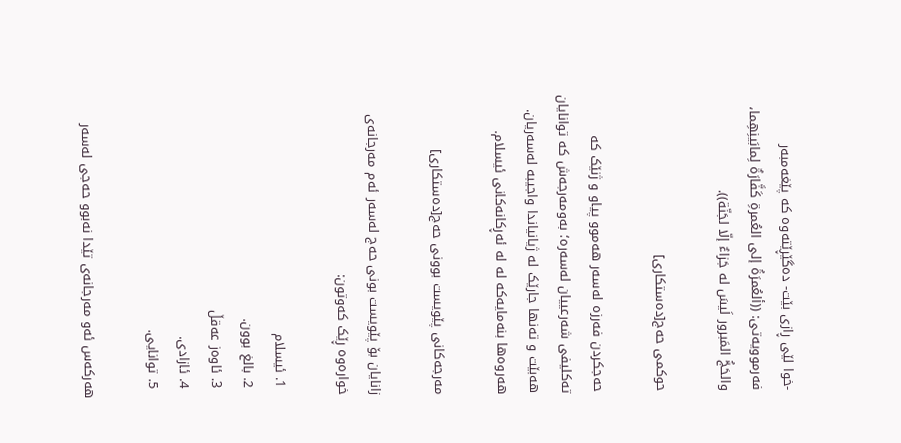-خوا لێی ڕازی بێت- دەگێڕێتەوە کە پێغەمبەر فەرموویەتی: ((ألعُمرَةُ إلی العُمرةِ کَفَّارَةٌ لِمابَینِھِما، والحَجُّ المَبرور لَیسَ لە جَزاءٌ إلّا لجَنّة)).

حوکمی حەج[دەستکاری]

حەجکردن فەرزە لەسەر ھەموو پیاو و ژنێک کە تەکلیفی شەرعییان لەسەرە؛ بەومەرجەش کە توانایان ھەبێت و ‌تەنھا جارێک لە ژیانیاندا واجیبە لەسەریان. ھەروەھا بنەمایەکە لە لە ئەڕکانەکانی ئیسلام.

مەرجەکانی پێویست بوونی حەج[دەستکاری]

زانایان بۆ پێویست بونی حەج لەسەر ئەم مەرجانەی خوارەوە ڕێک کەوتون:

  1. ئیسلام
  2. بالغ بوون.
  3. ئاوەز عەقڵ
  4. ئازادی.
  5. توانایی.

ھەرکەس ئەو مەرجانەی تێدا نەبوو حەجی لەسەر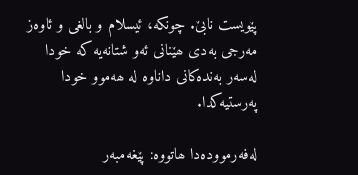پێویست نابێ. چونکە، ئیسلام و بالغی و ئاوەز مەرجی بەدی ھێنانی ئەو شتانەیە کە خودا لەسەر بەندەکانی داناوە لە ھەموو خودا پەرستیەکدا.

لەفەرموودەدا ھاتووە: پێغەمبەر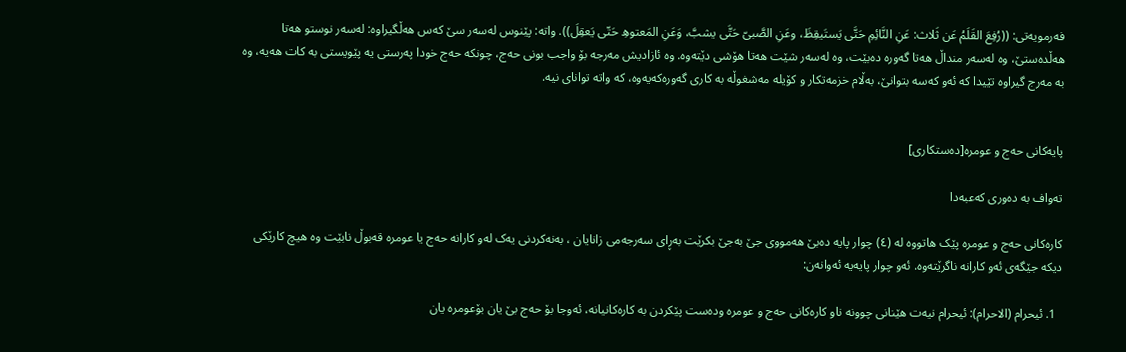فەرمویەتی: ((رُفِعَ القَلَمُ عَن ثَلاث: عَنِ النَّائِمِ حَتَّی یَستَیقِظَ، وعَنِ الصَّبیّ حَتَّی یشبَّ، وَعَنِ المَعتوھِ حَتّی یَعقِلَ)). واتە: پێنوس لەسەر سێ کەس ھەڵگیراوە: لەسەر نوستو ھەتا ھەڵدەستێ، وە لەسەر منداڵ ھەتا گەورە دەبێت، وە لەسەر شێت ھەتا ھۆشی دێتەوە. وە ئازادیش مەرجە بۆ واجب بونی حەج، چونکە حەج خودا پەرستی یە پێویستی بە کات ھەیە، وە بە مەرج گیراوە تێیدا کە ئەو کەسە بتوانێ، بەڵام خزمەتکار و کۆیلە مەشغوڵە بە کاری گەورەکەیەوە، کە واتە توانای نیە.


پایەکانی حەج و عومرە[دەستکاری]

تەواف بە دەوری کەعبەدا

کارەکانی حەج و عومرە پێک ھاتووە لە (٤) چوار پایە دەبێ ھەمووی جێ بەجێ بکرێت بەڕای سەرجەمی زانایان ، بەنەکردنی یەک لەو کارانە حەج یا عومرە قەبوڵ نابێت وە ھیچ کارێکی دیکە جێگەی ئەو کارانە ناگرێتەوە. ئەو چوار پایەیە ئەوانەن:

  1. ئیحرام (الاحرام): ئیحرام نیەت ھێنانی چوونە ناو کارەکانی حەج و عومرە ودەست پێکردن بە کارەکانیانە، ئەوجا بۆ حەج بێ یان بۆعومرە یان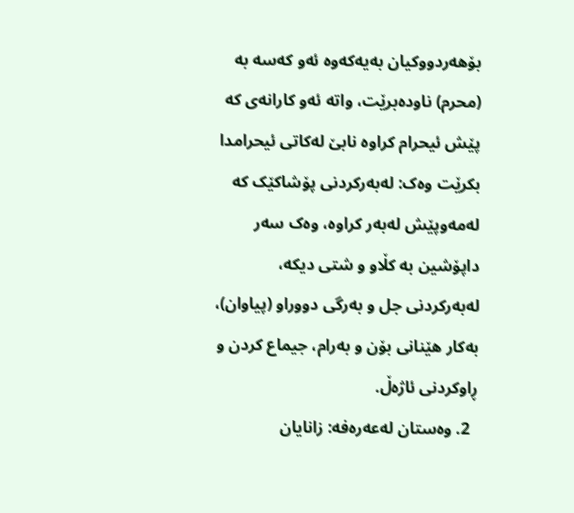بۆھەردووکیان بەیەکەوە ئەو کەسە بە (محرم) ناودەبرێت، واتە ئەو کارانەی کە پێش ئیحرام کراوە نابێ لەکاتی ئیحرامدا بکرێت وەک: لەبەرکردنی پۆشاکێک کە لەمەوپێش لەبەر کراوە، وەک سەر داپۆشین بە کڵاو و شتی دیکە، لەبەرکردنی جل و بەرگی دووراو (پیاوان)، بەکار ھێنانی بۆن و بەرام، جیماع کردن و ڕاوکردنی ئاژەڵ.
  2. وەستان لەعەرەفە: زانایان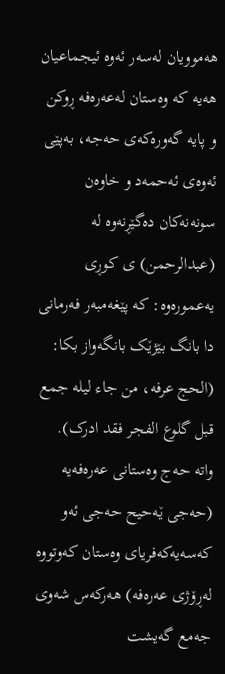ھەموویان لەسەر ئەوە ئیجماعیان ھەیە کە وەستان لەعەرەفە ڕوکن و پایە گەورەکەی حەجە، بەپێی ئەوەی ئەحمەد و خاوەن سونەنەکان دەگێڕنەوە لە (عبدالرحمن) ی کوڕی یەعمورەوە: کە پێغەمبەر فەرمانی دا بانگ بێژێک بانگەواز بکا: (الحج عرفە، من جاء لیلە جمع قبل گلوع الفجر فقد ادرک). واتە حەج وەستانی عەرەفەیە (حەجی ێەحیح حەجی ئەو کەسەیەکەفریای وەستان کەوتووە لەڕۆژی عەرەفە) ھەرکەس شەوی جەمع گەیشت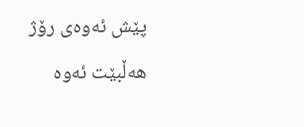پێش ئەوەی رۆژ ھەڵبێت ئەوە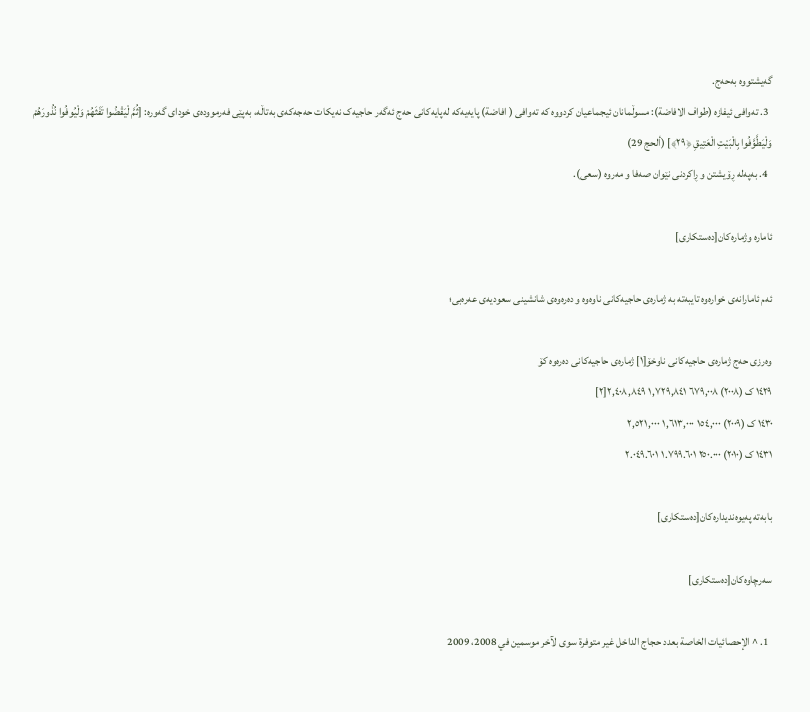گەیشتووە بەحەج.
  3. تەوافی ئیفازە (طواف الافاضة): مسوڵمانان ئیجماعیان کردووە کە تەوافی ( افاضة) پایەیەکە لەپایەکانی حەج ئەگەر حاجیەک نەیکات حەجەکەی بەتاڵە، بەپێی فەرموودەی خودای گەورە: [ثُمَّ لْیَقْضُوا تَفَثَھُمْ وَلْیُوفُوا نُذُورَھُمْ وَلْیَطَّوَّفُوا بِالْبَیْتِ الْعَتِیقِ ﴿٢٩﴾] (ألحج 29)
  4. بەپەلە ڕۆیشتن و ڕاکردنی نێوان صەفا و مەروە (سعی).

ئامارە وژمارەکان[دەستکاری]

ئەم ئامارانەی خوارەوە تایبەتە بە ژمارەی حاجیەکانی ناوەوە و دەرەوەی شانشینی سعودیەی عەرەبی؛

وەرزی حەج ژمارەی حاجیەکانی ناوخۆ[١] ژمارەی حاجیەکانی دەرەوە کۆ
١٤٢٩ ک (٢٠٠٨) ٦٧٩,٠٠٨ ١,٧٢٩,٨٤١ ٢,٤٠٨,٨٤٩[٢]
١٤٣٠ ک (٢٠٠٩) ١٥٤,٠٠٠ ١,٦١٣,٠٠٠ ٢,٥٢١,٠٠٠
١٤٣١ ک (٢٠١٠) ٢٥٠.٠٠٠ ١.٧٩٩.٦٠١ ٢.٠٤٩.٦٠١

بابەتە پەیوەندیدارەکان[دەستکاری]

سەرچاوەکان[دەستکاری]

  1. ^ الإحصائيات الخاصة بعدد حجاج الداخل غير متوفرة سوى لآخر موسمين في 2008، 2009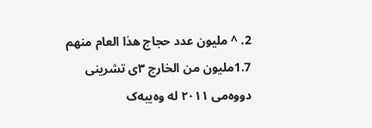2. ^ مليون عدد حجاج هذا العام منهم 1.7مليون من الخارج ٣ی تشرینی دووەمی ٢٠١١ لە وەیبەک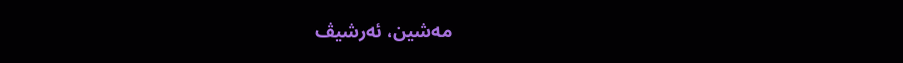مەشین، ئەرشیڤ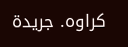کراوە. جريدة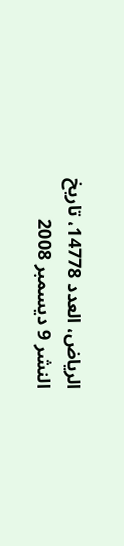الرياض، العدد 14778، تاريخ النشر 9 ديسمبر 2008